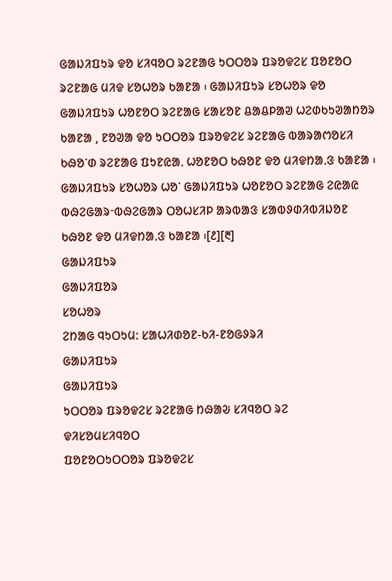ᱜᱟᱡᱤᱯᱩᱨ ᱫᱚ ᱥᱤᱧᱚᱛ ᱨᱮᱱᱟᱜ ᱩᱛᱛᱚᱨ ᱯᱨᱚᱫᱮᱥ ᱯᱚᱱᱚᱛ ᱨᱮᱱᱟᱜ ᱢᱤᱫ ᱥᱚᱦᱚᱨ ᱠᱟᱱᱟ ᱾ ᱜᱟᱡᱤᱯᱩᱨ ᱥᱚᱦᱚᱨ ᱫᱚ ᱜᱟᱡᱤᱯᱩᱨ ᱦᱚᱱᱚᱛ ᱨᱮᱱᱟᱜ ᱥᱟᱥᱚᱱ ᱪᱟᱪᱞᱟᱣ ᱦᱮᱰᱠᱩᱣᱟᱴᱚᱨ ᱠᱟᱱᱟ , ᱱᱚᱣᱟ ᱫᱚ ᱩᱛᱛᱚᱨ ᱯᱨᱚᱫᱮᱥ ᱨᱮᱱᱟᱜ ᱵᱟᱨᱟᱬᱚᱥᱤ ᱠᱷᱚᱸᱰ ᱨᱮᱱᱟᱜ ᱯᱩᱱᱭᱟᱹ ᱦᱚᱱᱚᱛ ᱠᱷᱚᱱ ᱫᱚ ᱢᱤᱫᱴᱟᱹᱝ ᱠᱟᱱᱟ ᱾ ᱜᱟᱡᱤᱯᱩᱨ ᱥᱚᱦᱚᱨ ᱦᱚᱸ ᱜᱟᱡᱤᱯᱩᱨ ᱦᱚᱱᱚᱛ ᱨᱮᱱᱟᱜ ᱮᱭᱟᱭ ᱵᱷᱮᱜᱟᱨᱼᱵᱷᱮᱜᱟᱨ ᱛᱚᱦᱥᱤᱞ ᱟᱨᱵᱟᱝ ᱥᱟᱵᱽᱰᱤᱵᱤᱡᱚᱱ ᱠᱷᱚᱱ ᱫᱚ ᱢᱤᱫᱴᱟᱹᱝ ᱠᱟᱱᱟ ᱾[᱒][᱓]
ᱜᱟᱡᱤᱯᱩᱨ
ᱜᱟᱡᱤᱯᱚᱨ
ᱥᱚᱦᱚᱨ
ᱮᱴᱟᱜ ᱧᱩᱛᱩᱢ: ᱥᱟᱦᱤᱰᱚᱱ-ᱠᱤ-ᱱᱚᱜᱽᱨᱤ
ᱜᱟᱡᱤᱯᱩᱨ
ᱜᱟᱡᱤᱯᱩᱨ
ᱩᱛᱛᱚᱨ ᱯᱨᱚᱫᱮᱥ ᱨᱮᱱᱟᱜ ᱴᱷᱟᱶ ᱥᱤᱧᱚᱛ ᱨᱮ
ᱫᱤᱥᱚᱢᱥᱤᱧᱚᱛ
ᱯᱚᱱᱚᱛᱩᱛᱛᱚᱨ ᱯᱨᱚᱫᱮᱥ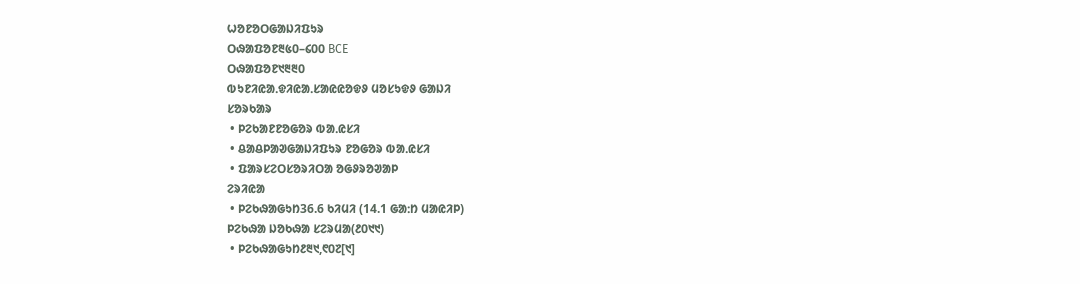ᱦᱚᱱᱚᱛᱜᱟᱡᱤᱯᱩᱨ
ᱛᱷᱟᱯᱚᱱ᱓᱕᱐–᱔᱐᱐ BCE
ᱛᱷᱟᱯᱚᱱ᱑᱓᱓᱐
ᱵᱩᱱᱤᱭᱟᱹᱫᱤᱭᱟᱹᱥᱟᱭᱭᱚᱫᱽ ᱢᱚᱥᱩᱫᱽ ᱜᱟᱡᱤ
ᱥᱚᱨᱠᱟᱨ
 • ᱞᱮᱠᱟᱱᱱᱚᱜᱚᱨ ᱵᱟᱹᱭᱥᱤ
 • ᱪᱟᱪᱞᱟᱣᱜᱟᱡᱤᱯᱩᱨ ᱱᱚᱜᱚᱨ ᱵᱟᱹᱭᱥᱤ
 • ᱯᱟᱨᱥᱮᱛᱥᱚᱨᱤᱛᱟ ᱚᱜᱽᱨᱚᱣᱟᱞ
ᱮᱨᱤᱭᱟ
 • ᱞᱮᱠᱷᱟᱜᱩᱴ36.6 ᱠᱤᱢᱤ (14.1 ᱜᱟᱺᱴ ᱢᱟᱭᱤᱞ)
ᱞᱮᱠᱷᱟ ᱡᱚᱠᱷᱟ ᱥᱮᱨᱢᱟ(᱒᱐᱑᱑)
 • ᱞᱮᱠᱷᱟᱜᱩᱴ᱒᱓᱑,᱖᱐᱗[᱑]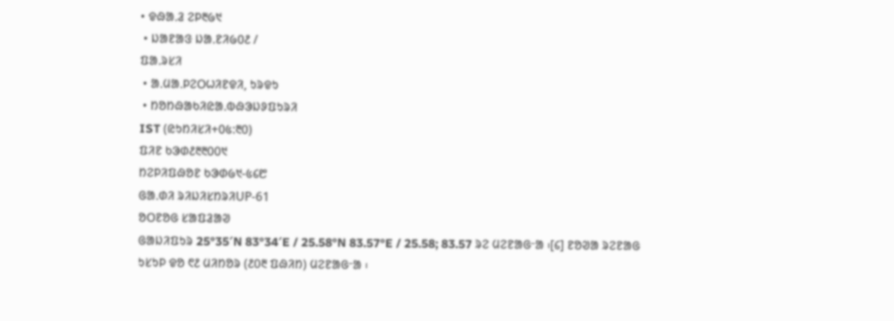• ᱫᱷᱟᱹᱲ ᱮᱞ᱓᱙᱑
 • ᱡᱟᱱᱟᱝ ᱡᱟᱹᱱᱤ᱙᱐᱒ /
ᱯᱟᱹᱨᱥᱤ
 • ᱟᱹᱢᱟᱹᱞᱮᱛᱦᱤᱱᱫᱤ, ᱩᱨᱫᱩ
 • ᱴᱚᱴᱷᱟᱠᱤᱭᱟᱹᱵᱷᱳᱡᱽᱯᱩᱨᱤ
IST (ᱭᱩᱴᱤᱥᱤ+᱐᱕:᱓᱐)
ᱯᱤᱱ ᱠᱳᱰ᱒᱓᱓᱐᱐᱑
ᱴᱮᱞᱤᱯᱷᱚᱱ ᱠᱳᱰ᱙᱑-᱕᱔᱘
ᱜᱟᱹᱰᱤ ᱨᱤᱡᱤᱥᱴᱨᱤUP-61
ᱚᱛᱱᱚᱜ ᱥᱟᱯᱲᱟᱣ
ᱜᱟᱡᱤᱯᱩᱨ 25°35′N 83°34′E / 25.58°N 83.57°E / 25.58; 83.57 ᱨᱮ ᱢᱮᱱᱟᱜᱼᱟ ᱾[᱔] ᱱᱚᱣᱟ ᱨᱮᱱᱟᱜ ᱩᱥᱩᱞ ᱫᱚ ᱖᱒ ᱢᱤᱴᱚᱨ (᱒᱐᱓ ᱯᱷᱤᱴ) ᱢᱮᱱᱟᱜᱼᱟ ᱾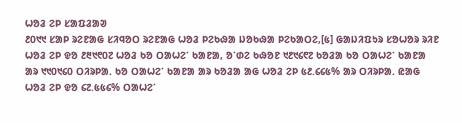ᱦᱚᱲ ᱮᱞ ᱥᱟᱯᱲᱟᱣ
᱒᱐᱑᱑ ᱥᱟᱞ ᱨᱮᱱᱟᱜ ᱥᱤᱧᱚᱛ ᱨᱮᱱᱟᱜ ᱦᱚᱲ ᱞᱮᱠᱷᱟ ᱡᱚᱠᱷᱟ ᱞᱮᱠᱟᱛᱮ,[᱕] ᱜᱟᱡᱤᱯᱩᱨ ᱥᱚᱦᱚᱨ ᱨᱤᱱ ᱦᱚᱲ ᱮᱞ ᱫᱚ ᱒᱓᱑᱖᱐᱗ ᱦᱚᱲ ᱠᱚ ᱛᱟᱦᱮᱸ ᱠᱟᱱᱟ, ᱚᱸᱰᱮ ᱠᱷᱚᱱ ᱑᱒᱑᱔᱖᱗ ᱠᱚᱲᱟ ᱠᱚ ᱛᱟᱦᱮᱸ ᱠᱟᱱᱟ ᱟᱨ ᱑᱑᱐᱑᱔᱐ ᱛᱤᱨᱞᱟᱹ ᱠᱚ ᱛᱟᱦᱮᱸ ᱠᱟᱱᱟ ᱟᱨ ᱠᱚᱲᱟ ᱟᱜ ᱦᱚᱲ ᱮᱞ ᱕᱒.᱔᱔᱕% ᱟᱨ ᱛᱤᱨᱞᱟᱹ ᱭᱟᱜ ᱦᱚᱲ ᱮᱞ ᱫᱚ ᱔᱗.᱕᱕᱔% ᱛᱟᱦᱮᱸ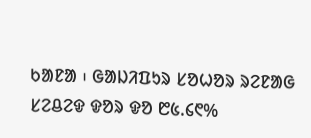ᱠᱟᱱᱟ ᱾ ᱜᱟᱡᱤᱯᱩᱨ ᱥᱚᱦᱚᱨ ᱨᱮᱱᱟᱜ ᱥᱮᱪᱮᱫ ᱫᱚᱨ ᱫᱚ ᱘᱕.᱔᱖%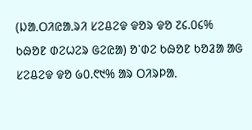(ᱡᱟᱹᱛᱤᱭᱟᱹᱨᱤ ᱥᱮᱪᱮᱫ ᱫᱚᱨ ᱫᱚ ᱗᱔.᱐᱔% ᱠᱷᱚᱱ ᱰᱮᱦᱮᱨ ᱜᱮᱭᱟ) ᱚᱸᱰᱮ ᱠᱷᱚᱱ ᱠᱚᱲᱟ ᱟᱜ ᱥᱮᱪᱮᱫ ᱫᱚ ᱙᱐.᱖᱑% ᱟᱨ ᱛᱤᱨᱞᱟᱹ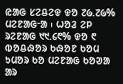ᱭᱟᱜ ᱥᱮᱪᱮᱫ ᱫᱚ ᱗᱙.᱗᱙% ᱢᱮᱱᱟᱜᱼᱟ ᱾ ᱦᱚᱲ ᱮᱞ ᱨᱮᱱᱟᱜ ᱑᱑.᱔᱖% ᱫᱚ ᱖ ᱵᱚᱪᱷᱚᱨ ᱠᱷᱚᱱ ᱠᱚᱢ ᱩᱢᱚᱨ ᱠᱚ ᱢᱮᱱᱟᱜ ᱠᱚᱣᱟ ᱟᱨ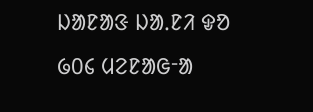ᱡᱟᱱᱟᱝ ᱡᱟᱹᱱᱤ ᱫᱚ ᱙᱐᱔ ᱢᱮᱱᱟᱜᱼᱟ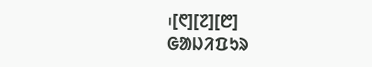᱾[᱖][᱗][᱘]
ᱜᱟᱡᱤᱯᱩᱨ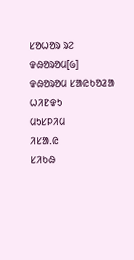ᱥᱚᱦᱚᱨ ᱨᱮ ᱫᱷᱚᱨᱚᱢ[᱙]
ᱫᱷᱚᱨᱚᱢ ᱥᱟᱭᱠᱚᱲᱟ
ᱦᱤᱱᱫᱩ
ᱢᱩᱥᱞᱤᱢ
ᱤᱥᱟᱹᱭ
ᱥᱤᱠᱷ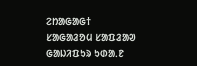ᱮᱴᱟᱜᱟᱜ†
ᱥᱟᱜᱟᱲᱚᱢ ᱥᱟᱯᱲᱟᱣ
ᱜᱟᱡᱤᱯᱩᱨ ᱩᱰᱟᱹᱱ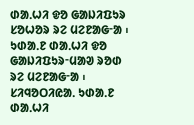ᱰᱟᱹᱦᱤ ᱫᱚ ᱜᱟᱡᱤᱯᱩᱨ ᱥᱚᱦᱚᱨ ᱨᱮ ᱢᱮᱱᱟᱜᱼᱟ ᱾ ᱩᱰᱟᱹᱱ ᱰᱟᱹᱦᱤ ᱫᱚ ᱜᱟᱡᱤᱯᱩᱨᱼᱢᱟᱣ ᱨᱚᱰ ᱨᱮ ᱢᱮᱱᱟᱜᱼᱟ ᱾ ᱥᱤᱧᱚᱛᱤᱭᱟᱹ ᱩᱰᱟᱹᱱ ᱰᱟᱹᱦᱤ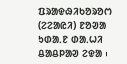ᱯᱨᱟᱫᱷᱤᱠᱚᱨᱚᱬ (ᱮᱮᱟᱭᱤ) ᱱᱚᱣᱟ ᱩᱰᱟᱹᱱ ᱰᱟᱹᱦᱤ ᱪᱟᱪᱞᱟᱣ ᱮᱫᱟ ᱾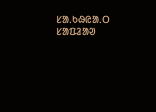ᱥᱟᱹᱠᱷᱭᱟᱹᱛ ᱥᱟᱯᱲᱟᱣ